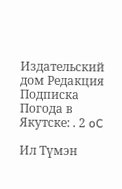Издательский дом Редакция Подписка
Погода в Якутске: . 2 oC

Ил Түмэн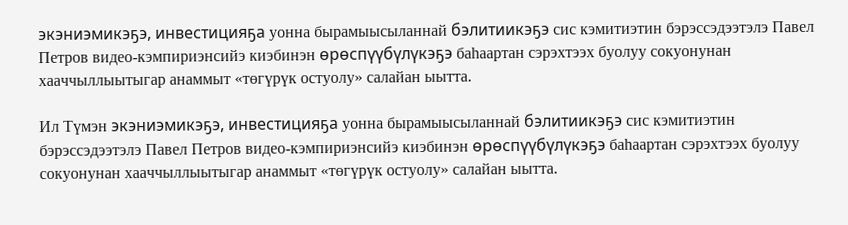экэниэмикэҕэ, инвестицияҕа уонна бырамыысыланнай бэлитиикэҕэ сис кэмитиэтин бэрэссэдээтэлэ Павел Петров видео-кэмпириэнсийэ киэбинэн өрөспүүбүлүкэҕэ баһаартан сэрэхтээх буолуу сокуонунан хааччыллыытыгар анаммыт «төгүрүк остуолу» салайан ыытта.

Ил Түмэн экэниэмикэҕэ, инвестицияҕа уонна бырамыысыланнай бэлитиикэҕэ сис кэмитиэтин бэрэссэдээтэлэ Павел Петров видео-кэмпириэнсийэ киэбинэн өрөспүүбүлүкэҕэ баһаартан сэрэхтээх буолуу сокуонунан хааччыллыытыгар анаммыт «төгүрүк остуолу» салайан ыытта.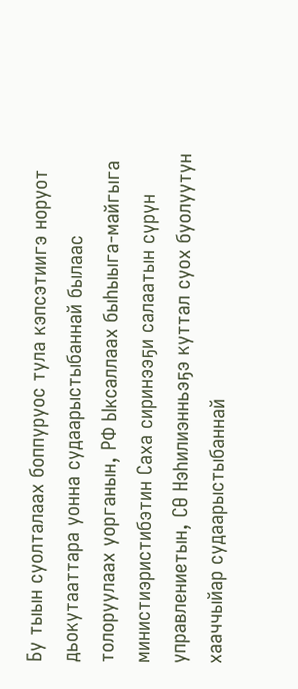Бу тыын суолталаах боппуруос тула кэпсэтиигэ норуот дьокутааттара уонна судаарыстыбаннай былаас толоруулаах уорганын, РФ Ыксаллаах быһыыга-майгыга министиэристибэтин Саха сиринээҕи салаатын сүрүн управлениетын, СӨ Нэһилиэнньэҕэ куттал суох буолуутун хааччыйар судаарыстыбаннай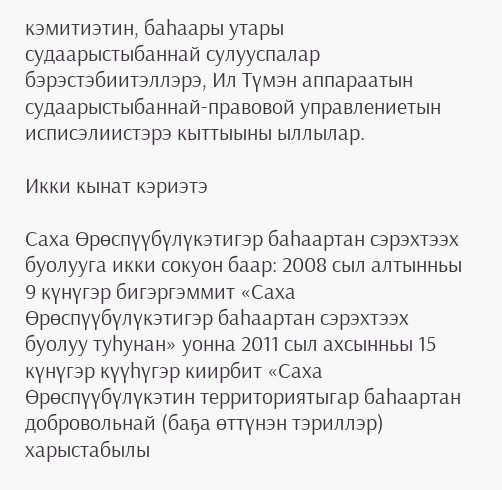кэмитиэтин, баһаары утары судаарыстыбаннай сулууспалар бэрэстэбиитэллэрэ, Ил Түмэн аппараатын судаарыстыбаннай-правовой управлениетын исписэлиистэрэ кыттыыны ыллылар.

Икки кынат кэриэтэ

Саха Өрөспүүбүлүкэтигэр баһаартан сэрэхтээх буолууга икки сокуон баар: 2008 сыл алтынньы 9 күнүгэр бигэргэммит «Саха Өрөспүүбүлүкэтигэр баһаартан сэрэхтээх буолуу туһунан» уонна 2011 сыл ахсынньы 15 күнүгэр күүһүгэр киирбит «Саха Өрөспүүбүлүкэтин территориятыгар баһаартан добровольнай (баҕа өттүнэн тэриллэр) харыстабылы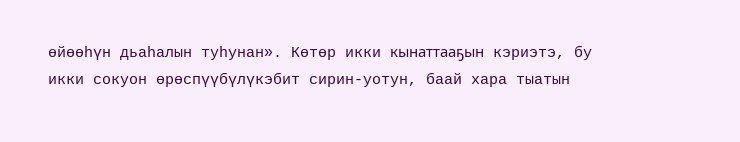өйөөһүн дьаһалын туһунан». Көтөр икки кынаттааҕын кэриэтэ, бу икки сокуон өрөспүүбүлүкэбит сирин-уотун, баай хара тыатын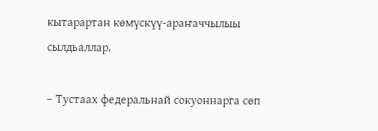кытарартан көмүскүү-араҥаччылыы сылдьаллар.

– Тустаах федеральнай сокуоннарга сөп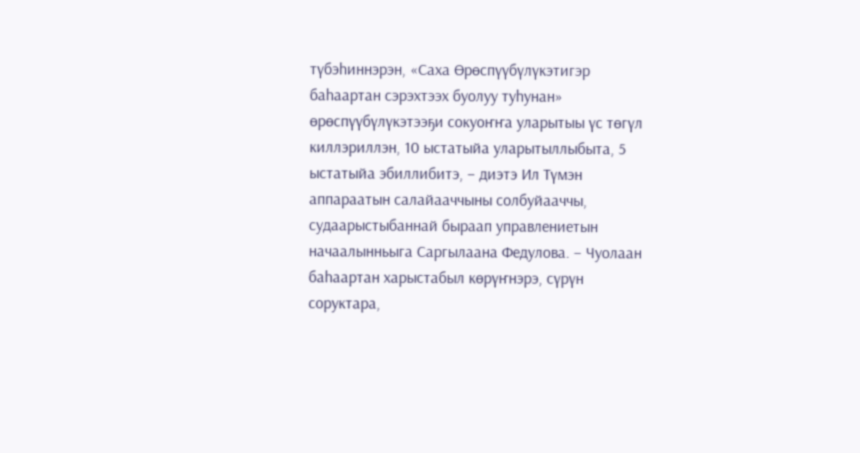түбэһиннэрэн, «Саха Өрөспүүбүлүкэтигэр баһаартан сэрэхтээх буолуу туһунан» өрөспүүбүлүкэтээҕи сокуоҥҥа уларытыы үс төгүл киллэриллэн, 10 ыстатыйа уларытыллыбыта, 5 ыстатыйа эбиллибитэ, – диэтэ Ил Түмэн аппараатын салайааччыны солбуйааччы, судаарыстыбаннай быраап управлениетын начаалынньыга Саргылаана Федулова. – Чуолаан баһаартан харыстабыл көрүҥнэрэ, сүрүн соруктара,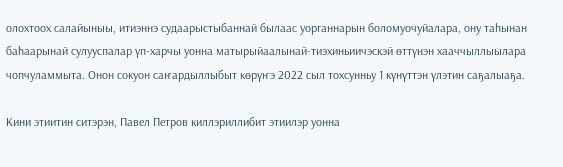олохтоох салайыныы, итиэннэ судаарыстыбаннай былаас уорганнарын боломуочуйалара, ону таһынан баһаарынай сулууспалар үп-харчы уонна матырыйаалынай-тиэхиньиичэскэй өттүнэн хааччыллыылара чопчуламмыта. Онон сокуон саҥардыллыбыт көрүҥэ 2022 сыл тохсунньу 1 күнүттэн үлэтин саҕалыаҕа.

Кини этиитин ситэрэн, Павел Петров киллэриллибит этиилэр уонна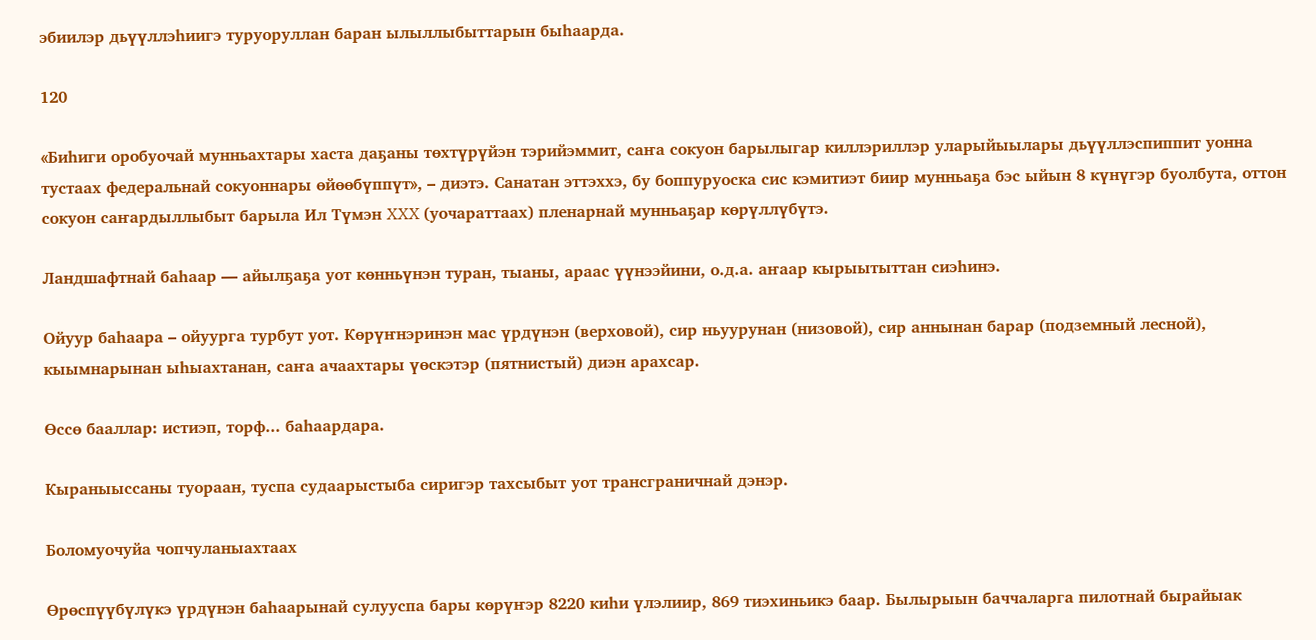эбиилэр дьүүллэһиигэ туруоруллан баран ылыллыбыттарын быһаарда.

120

«Биһиги оробуочай мунньахтары хаста даҕаны төхтүрүйэн тэрийэммит, саҥа сокуон барылыгар киллэриллэр уларыйыылары дьүүллэспиппит уонна тустаах федеральнай сокуоннары өйөөбүппүт», – диэтэ. Санатан эттэххэ, бу боппуруоска сис кэмитиэт биир мунньаҕа бэс ыйын 8 күнүгэр буолбута, оттон сокуон саҥардыллыбыт барыла Ил Түмэн XXX (уочараттаах) пленарнай мунньаҕар көрүллүбүтэ.

Ландшафтнай баһаар — айылҕаҕа уот көнньүнэн туран, тыаны, араас үүнээйини, о.д.а. аҥаар кырыытыттан сиэһинэ.

Ойуур баһаара – ойуурга турбут уот. Көрүҥнэринэн мас үрдүнэн (верховой), сир ньуурунан (низовой), сир аннынан барар (подземный лесной), кыымнарынан ыһыахтанан, саҥа ачаахтары үөскэтэр (пятнистый) диэн арахсар.

Өссө бааллар: истиэп, торф... баһаардара.

Кыраныыссаны туораан, туспа судаарыстыба сиригэр тахсыбыт уот трансграничнай дэнэр.

Боломуочуйа чопчуланыахтаах

Өрөспүүбүлүкэ үрдүнэн баһаарынай сулууспа бары көрүҥэр 8220 киһи үлэлиир, 869 тиэхиньикэ баар. Былырыын баччаларга пилотнай бырайыак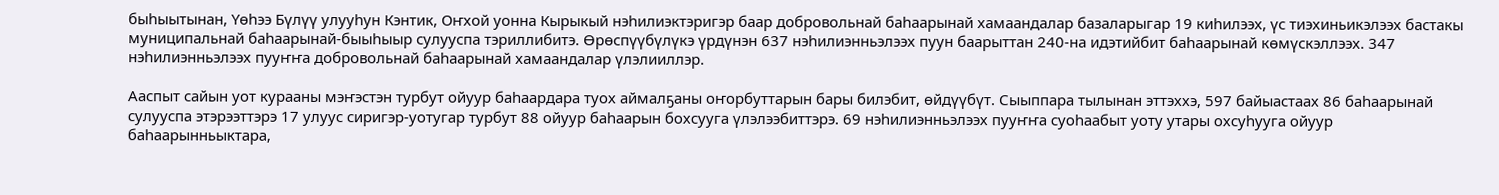быһыытынан, Үөһээ Бүлүү улууһун Кэнтик, Оҥхой уонна Кырыкый нэһилиэктэригэр баар добровольнай баһаарынай хамаандалар базаларыгар 19 киһилээх, үс тиэхиньикэлээх бастакы муниципальнай баһаарынай-быыһыыр сулууспа тэриллибитэ. Өрөспүүбүлүкэ үрдүнэн 637 нэһилиэнньэлээх пуун баарыттан 240-на идэтийбит баһаарынай көмүскэллээх. 347 нэһилиэнньэлээх пууҥҥа добровольнай баһаарынай хамаандалар үлэлииллэр.

Ааспыт сайын уот курааны мэҥэстэн турбут ойуур баһаардара туох аймалҕаны оҥорбуттарын бары билэбит, өйдүүбүт. Сыыппара тылынан эттэххэ, 597 байыастаах 86 баһаарынай сулууспа этэрээттэрэ 17 улуус сиригэр-уотугар турбут 88 ойуур баһаарын бохсууга үлэлээбиттэрэ. 69 нэһилиэнньэлээх пууҥҥа суоһаабыт уоту утары охсуһууга ойуур баһаарынньыктара,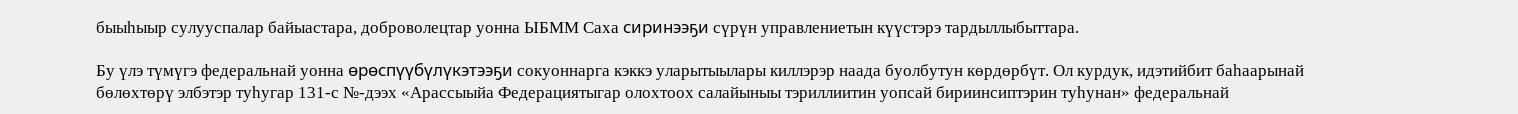быыһыыр сулууспалар байыастара, доброволецтар уонна ЫБММ Саха сиринээҕи сүрүн управлениетын күүстэрэ тардыллыбыттара.

Бу үлэ түмүгэ федеральнай уонна өрөспүүбүлүкэтээҕи сокуоннарга кэккэ уларытыылары киллэрэр наада буолбутун көрдөрбүт. Ол курдук, идэтийбит баһаарынай бөлөхтөрү элбэтэр туһугар 131-с №-дээх «Арассыыйа Федерациятыгар олохтоох салайыныы тэриллиитин уопсай бириинсиптэрин туһунан» федеральнай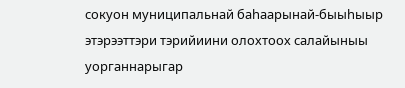сокуон муниципальнай баһаарынай-быыһыыр этэрээттэри тэрийиини олохтоох салайыныы уорганнарыгар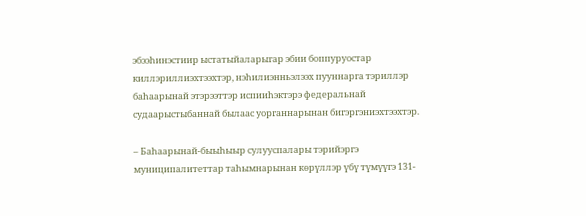эбээһинэстиир ыстатыйаларыгар эбии боппуруостар киллэриллиэхтээхтэр, нэһилиэнньэлээх пууннарга тэриллэр баһаарынай этэрээттэр испииһэктэрэ федеральнай судаарыстыбаннай былаас уорганнарынан бигэргэниэхтээхтэр.

– Баһаарынай-быыһыыр сулууспалары тэрийэргэ муниципалитеттар таһымнарынан көрүллэр үбү түмүүгэ 131-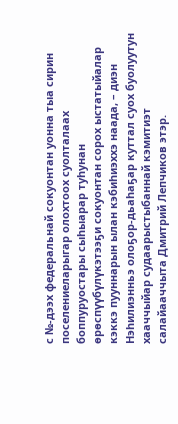с №-дээх федеральнай сокуонтан уонна тыа сирин поселениеларыгар олохтоох суолталаах боппуруостары сыһыарар туһунан өрөспүүбүлүкэтээҕи сокуонтан сорох ыстатыйалар кэккэ пууннарын ылан кэбиһиэххэ наада, – диэн Нэһилиэнньэ олоҕор-дьаһаҕар куттал суох буолуутун хааччыйар судаарыстыбаннай кэмитиэт салайааччыта Дмитрий Лепчиков этэр.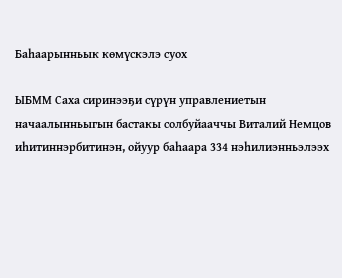Баһаарынньык көмүскэлэ суох

ЫБММ Саха сиринээҕи сүрүн управлениетын начаалынньыгын бастакы солбуйааччы Виталий Немцов иһитиннэрбитинэн, ойуур баһаара 334 нэһилиэнньэлээх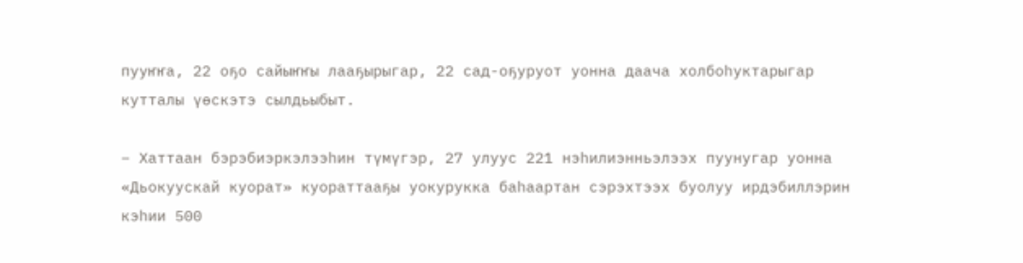пууҥҥа, 22 оҕо сайыҥҥы лааҕырыгар, 22 сад-оҕуруот уонна даача холбоһуктарыгар кутталы үөскэтэ сылдьыбыт.

– Хаттаан бэрэбиэркэлээһин түмүгэр, 27 улуус 221 нэһилиэнньэлээх пуунугар уонна «Дьокуускай куорат» куораттааҕы уокурукка баһаартан сэрэхтээх буолуу ирдэбиллэрин кэһии 500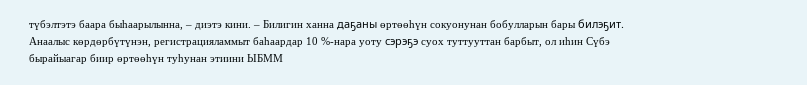түбэлтэтэ баара быһаарылынна, – диэтэ кини. – Билигин ханна даҕаны өртөөһүн сокуонунан бобулларын бары билэҕит. Анаалыс көрдөрбүтүнэн, регистрацияламмыт баһаардар 10 %-нара уоту сэрэҕэ суох туттууттан барбыт, ол иһин Сүбэ бырайыагар биир өртөөһүн туһунан этиини ЫБММ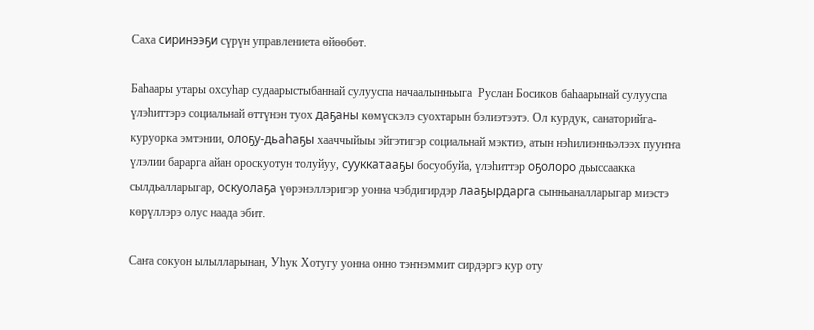Саха сиринээҕи сүрүн управлениета өйөөбөт.

Баһаары утары охсуһар судаарыстыбаннай сулууспа начаалынньыга  Руслан Босиков баһаарынай сулууспа үлэһиттэрэ социальнай өттүнэн туох даҕаны көмүскэлэ суохтарын бэлиэтээтэ. Ол курдук, санаторийга-куруорка эмтэнии, олоҕу-дьаһаҕы хааччыйыы эйгэтигэр социальнай мэктиэ, атын нэһилиэнньэлээх пууҥҥа үлэлии барарга айан ороскуотун толуйуу, сууккатааҕы босуобуйа, үлэһиттэр оҕолоро дьыссаакка сылдьалларыгар, оскуолаҕа үөрэнэллэригэр уонна чэбдигирдэр лааҕырдарга сынньаналларыгар миэстэ көрүллэрэ олус наада эбит.

Саҥа сокуон ылылларынан, Уһук Хотугу уонна онно тэҥнэммит сирдэргэ кур оту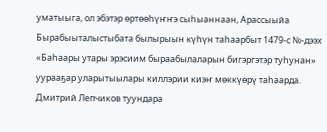уматыыга, ол эбэтэр өртөөһүҥҥэ сыһыаннаан, Арассыыйа Бырабыыталыстыбата былырыын күһүн таһаарбыт 1479-с №-дээх «Баһаары утары эрэсиим быраабылаларын бигэргэтэр туһунан» уурааҕар уларытыылары киллэрии киэҥ мөккүөрү таһаарда. Дмитрий Лепчиков туундара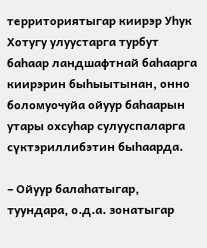территориятыгар киирэр Уһук Хотугу улуустарга турбут баһаар ландшафтнай баһаарга киирэрин быһыытынан, онно боломуочуйа ойуур баһаарын утары охсуһар сулууспаларга сүктэриллибэтин быһаарда.

– Ойуур балаһатыгар, туундара, о.д.а. зонатыгар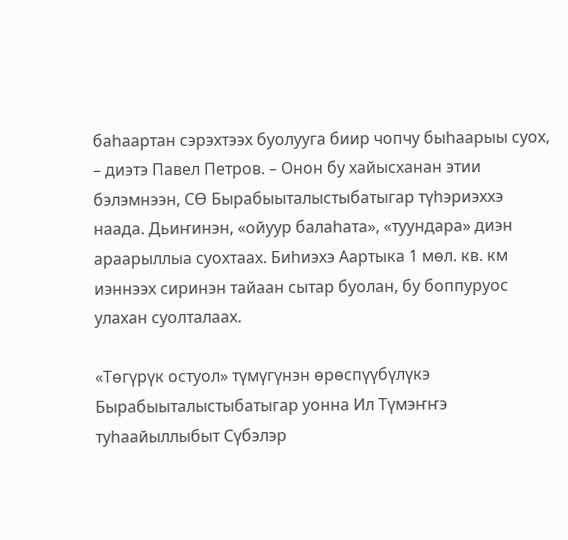баһаартан сэрэхтээх буолууга биир чопчу быһаарыы суох, – диэтэ Павел Петров. – Онон бу хайысханан этии бэлэмнээн, СӨ Бырабыыталыстыбатыгар түһэриэххэ наада. Дьиҥинэн, «ойуур балаһата», «туундара» диэн араарыллыа суохтаах. Биһиэхэ Аартыка 1 мөл. кв. км иэннээх сиринэн тайаан сытар буолан, бу боппуруос улахан суолталаах.

«Төгүрүк остуол» түмүгүнэн өрөспүүбүлүкэ Бырабыыталыстыбатыгар уонна Ил Түмэҥҥэ туһаайыллыбыт Сүбэлэр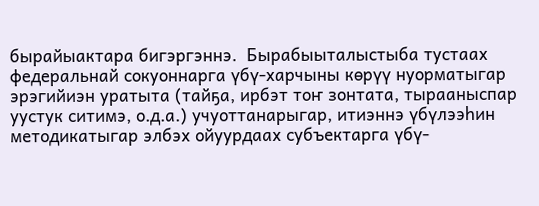бырайыактара бигэргэннэ.  Бырабыыталыстыба тустаах федеральнай сокуоннарга үбү-харчыны көрүү нуорматыгар эрэгийиэн уратыта (тайҕа, ирбэт тоҥ зонтата, тырааныспар уустук ситимэ, о.д.а.) учуоттанарыгар, итиэннэ үбүлээһин методикатыгар элбэх ойуурдаах субъектарга үбү-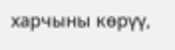харчыны көрүү,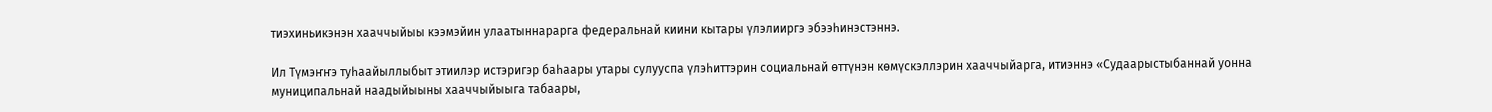тиэхиньикэнэн хааччыйыы кээмэйин улаатыннарарга федеральнай киини кытары үлэлииргэ эбээһинэстэннэ.

Ил Түмэҥҥэ туһаайыллыбыт этиилэр истэригэр баһаары утары сулууспа үлэһиттэрин социальнай өттүнэн көмүскэллэрин хааччыйарга, итиэннэ «Судаарыстыбаннай уонна муниципальнай наадыйыыны хааччыйыыга табаары,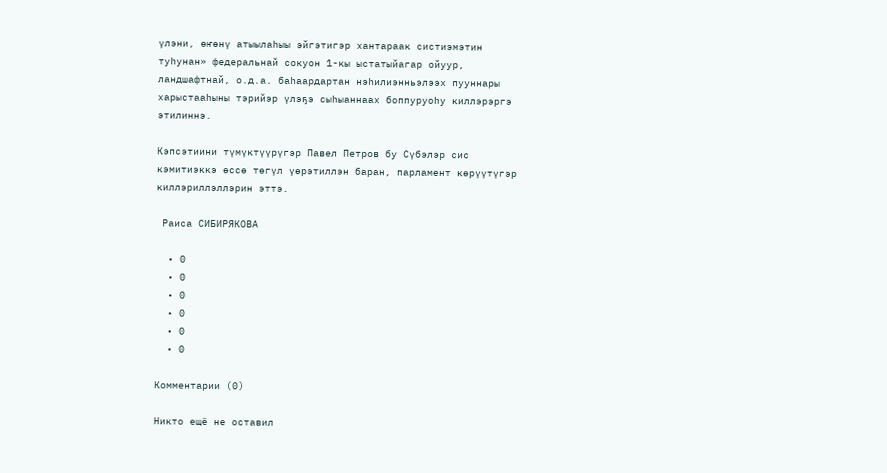үлэни, өҥөнү атыылаһыы эйгэтигэр хантараак систиэмэтин туһунан» федеральнай сокуон 1-кы ыстатыйагар ойуур, ландшафтнай, о.д.а. баһаардартан нэһилиэнньэлээх пууннары харыстааһыны тэрийэр үлэҕэ сыһыаннаах боппуруоһу киллэрэргэ этилиннэ.

Кэпсэтиини түмүктүүрүгэр Павел Петров бу Сүбэлэр сис кэмитиэккэ өссө төгүл үөрэтиллэн баран, парламент көрүүтүгэр киллэриллэллэрин эттэ.

 Раиса СИБИРЯКОВА

  • 0
  • 0
  • 0
  • 0
  • 0
  • 0

Комментарии (0)

Никто ещё не оставил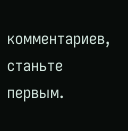комментариев, станьте первым.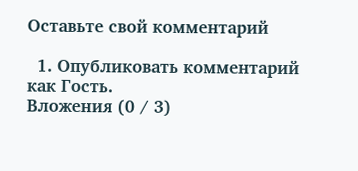Оставьте свой комментарий

  1. Опубликовать комментарий как Гость.
Вложения (0 / 3)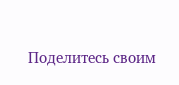Поделитесь своим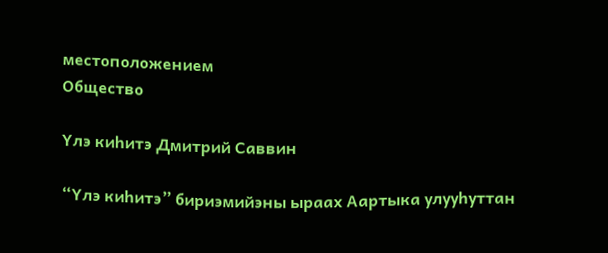местоположением
Общество

Үлэ киһитэ Дмитрий Саввин

“Үлэ киһитэ” бириэмийэны ыраах Аартыка улууһуттан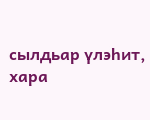сылдьар үлэһит, хара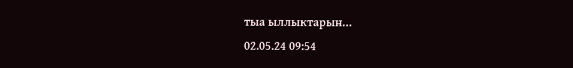тыа ыллыктарын…
02.05.24 09:54